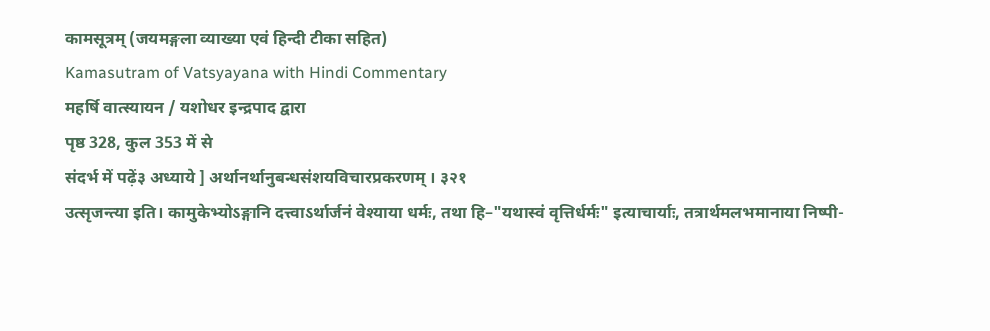कामसूत्रम् (जयमङ्गला व्याख्या एवं हिन्दी टीका सहित)
Kamasutram of Vatsyayana with Hindi Commentary
महर्षि वात्स्यायन / यशोधर इन्द्रपाद द्वारा
पृष्ठ 328, कुल 353 में से
संदर्भ में पढ़ें३ अध्याये ] अर्थानर्थानुबन्धसंशयविचारप्रकरणम् । ३२१
उत्सृजन्त्या इति। कामुकेभ्योऽङ्गानि दत्त्वाऽर्थार्जनं वेश्याया धर्मः, तथा हि–"यथास्वं वृत्तिर्धर्मः" इत्याचार्याः, तत्रार्थमलभमानाया निष्पी-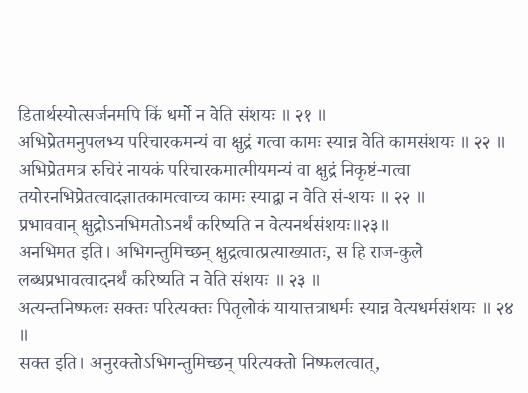डितार्थस्योत्सर्जनमपि किं धर्मो न वेति संशयः ॥ २१ ॥
अभिप्रेतमनुपलभ्य परिचारकमन्यं वा क्षुद्रं गत्वा कामः स्यान्न वेति कामसंशयः ॥ २२ ॥
अभिप्रेतमत्र रुचिरं नायकं परिचारकमात्मीयमन्यं वा क्षुद्रं निकृष्टं-गत्वा तयोरनभिप्रेतत्वादज्ञातकामत्वाच्च कामः स्याद्वा न वेति सं-शयः ॥ २२ ॥
प्रभाववान् क्षुद्रोऽनभिमतोऽनर्थं करिष्यति न वेत्यनर्थसंशयः॥२३॥
अनभिमत इति। अभिगन्तुमिच्छन् क्षुद्रत्वात्प्रत्याख्यातः, स हि राज-कुले लब्धप्रभावत्वादनर्थं करिष्यति न वेति संशयः ॥ २३ ॥
अत्यन्तनिष्फलः सक्तः परित्यक्तः पितृलोकं यायात्तत्राधर्मः स्यान्न वेत्यधर्मसंशयः ॥ २४ ॥
सक्त इति। अनुरक्तोऽभिगन्तुमिच्छन् परित्यक्तो निष्फलत्वात्,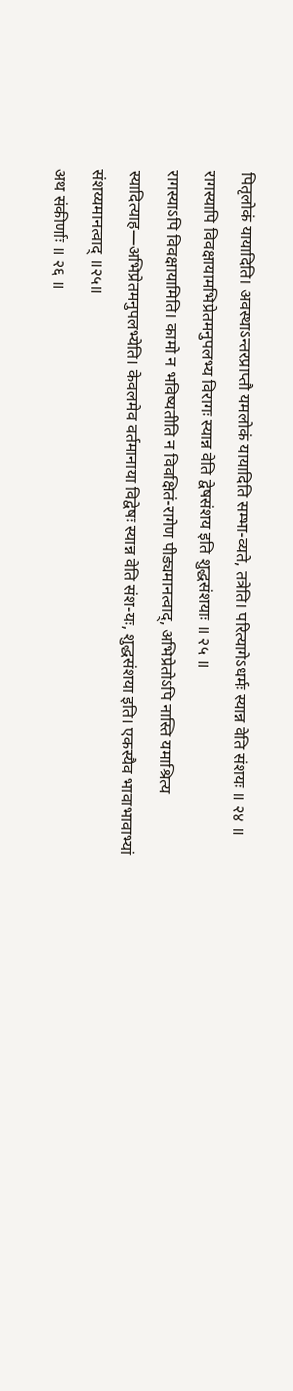पितृलोकं यायादिति। अवस्थाऽन्तरप्राप्तौ यमलोकं यायादिति सम्भा-व्यते, तत्रेति। परित्यागेऽधर्मः स्यान्न वेति संशयः ॥ २४ ॥
रागस्यापि विवक्षायामभिप्रेतमनुपलभ्य विरागः स्यान्न वेति द्वेषसंशय इति शुद्धसंशयाः ॥ २५ ॥
रागस्याऽपि विवक्षायामिति। कामो न भविष्यतीति न विवक्षितं-रागेण पीड्यमानत्वाद्, अभिप्रेतोऽपि नास्ति यमाश्रित्य स्यादित्याह—अभिप्रेतमनुपलभ्येति। केवलमेव वर्तमानाया विद्वेषः स्यान्न वेति संश-यः, शुद्धसंशया इति। एकस्यैव भावाभावाभ्यां संशय्यमानत्वाद् ॥२५॥
अथ संकीर्णाः ॥ २६ ॥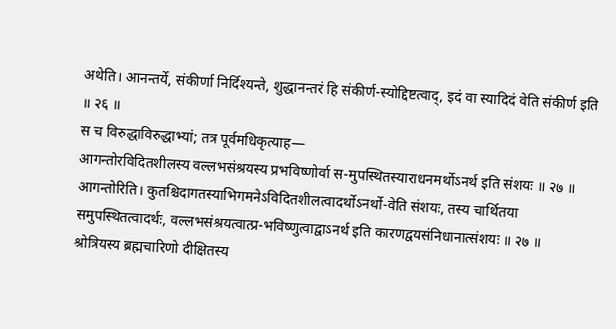अथेति। आनन्तर्ये, संकीर्णा निर्दिश्यन्ते, शुद्धानन्तरं हि संकीर्ण-स्योद्दिष्टत्वाद्, इदं वा स्यादिदं वेति संकीर्ण इति ॥ २६ ॥
स च विरुद्धाविरुद्धाभ्यां; तत्र पूर्वमधिकृत्याह—
आगन्तोरविदितशीलस्य वल्लभसंश्रयस्य प्रभविष्णोर्वा स-मुपस्थितस्याराधनमर्थोऽनर्थ इति संशयः ॥ २७ ॥
आगन्तोरिति। कुतश्चिदागतस्याभिगमनेऽविदितशीलत्वादर्थोऽनर्थो-वेति संशयः, तस्य चार्थितया समुपस्थितत्वादर्थः, वल्लभसंश्रयत्वात्प्र-भविष्णुत्वाद्वाऽनर्थ इति कारणद्वयसंनिधानात्संशयः ॥ २७ ॥
श्रोत्रियस्य ब्रह्मचारिणो दीक्षितस्य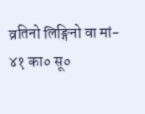व्रतिनो लिङ्गिनो वा मां-
४१ का० सू०